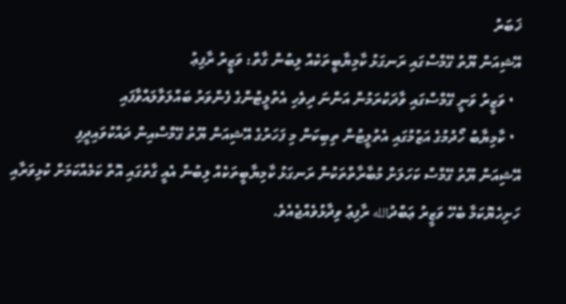ޚަބަރު
އޭޝިއަން ޔޫތު ގޭމްސްގައި ރަނގަޅު ކާމިޔާބީތަކެއް ލިބުން ގާތް: ވަޒީރު ރާފިޢު
  • ވަޒީރު ވަނީ ގޭމްސްގައި ވާދަކުރަމުން އަންނަ ދިވެހި އެތުލީޓުންގެ ފެންވަރު ބައްލަވާލައްވާފައި
  • ކާމިޔާބު ހޯދުމުގެ އަޒުމުގައި އެތުލީޓުން ތިބިކަން މި ފަހަރުގެ އޭޝިއަން ޔޫތު ގޭމްސްއިން ދައްކުވައިދީފި
އޭޝިއަން ޔޫތު ގޭމްސް ކަހަލަށް މުބާރާތްތަކުން ރަނގަޅު ކާމިޔާބީތަކެއް ލިބުން އެއީ ގާތުގައި އޮތް ކަމެއްކަމަށް ކުޅިވަރާއި ހަށިހެޔޮކަމާ ބެހޭ ވަޒީރު ޢަބްދުالله ރާފިޢު ވިދާޅުވެއްޖެއެވެ.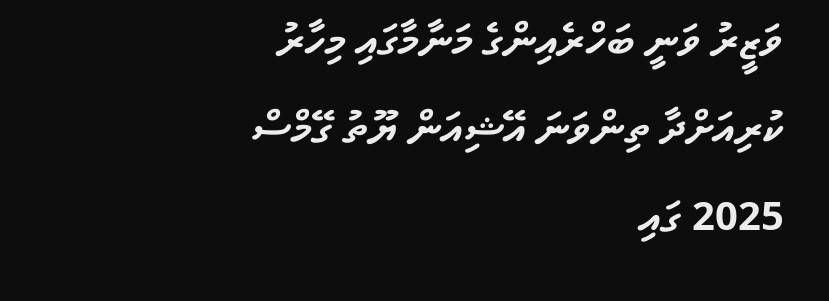ވަޒީރު ވަނީ ބަހްރެއިންގެ މަނާމާގައި މިހާރު ކުރިއަށްދާ ތިންވަނަ އޭޝިއަން ޔޫތު ގޭމްސް 2025 ގައި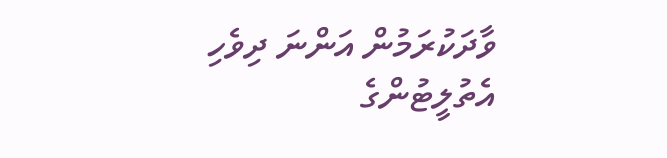ވާދަކުރަމުން އަންނަ ދިވެހި އެތުލީޓުންގެ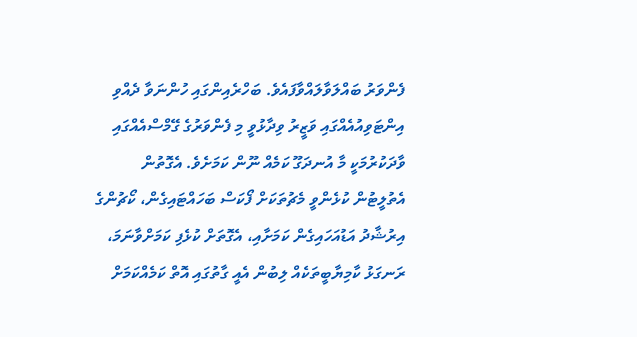ފެންވަރު ބައްލަވާލައްވާފައެވެ. ބަހްރެއިންގައި ހުންނަވާ ދެއްވި އިންޓަވިއުއެއްގައި ވަޒީރު ވިދާޅުވީ މި ފެންވަރުގެ ގޭމްސްއެއްގައި ވާދަކުރުމަކީ މާ އުނދަގޫ ކަމެއް ނޫން ކަމަށެވެ. އެގޮތުން އެތުލީޓުން ކުޅެންވީ މެޗުތަކަށް ފޯކަސް ބަހައްޓައިގެން، ކޯޗުންގެ އިރުޝާދު އަޑުއަހައިގެން ކަމަށާއި، އެގޮތަށް ކުޅެފި ކަމަށްވާނަމަ، ރަނގަޅު ކާމިޔާބީތަކެއް ލިބުން އެއީ ގާތުގައި އޮތް ކަމެއްކަމަށް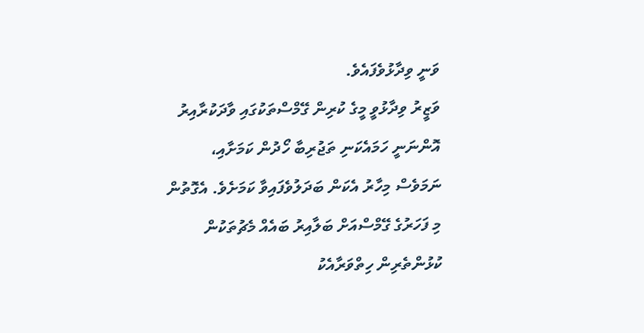ވަނީ ވިދާޅުވެފައެވެ.
ވަޒީރު ވިދާޅުވީ މީގެ ކުރިން ގޭމްސްތަކުގައި ވާދަކުރާއިރު އޮންނަނީ ހަމައެކަނި ތަޖުރިބާ ހޯދުން ކަމަށާއި، ނަމަވެސް މިހާރު އެކަން ބަދަލުވެފައިވާ ކަމަށެވެ. އެގޮތުން މި ފަހަރުގެ ގޭމްސްއަށް ބަލާއިރު ބައެއް މެޗުތަކުން ކުޅުންތެރިން ހިތްވަރާއެކު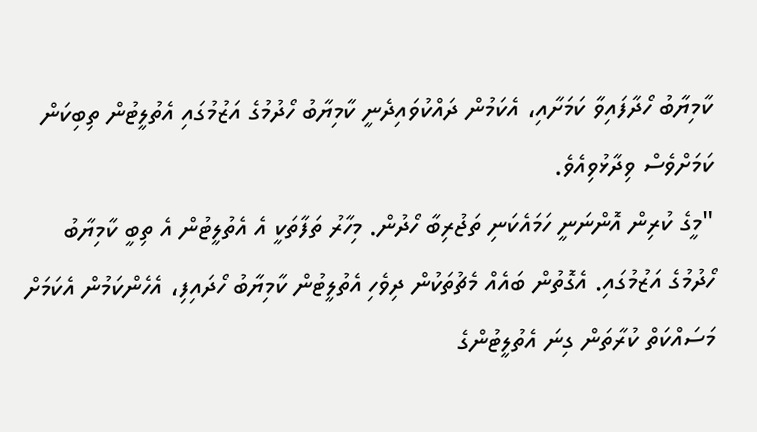ކާމިޔާބު ހޯދާފައިވާ ކަމަށާއި، އެކަމުން ދައްކުވައިދެނީ ކާމިޔާބު ހޯދުމުގެ އަޒުމުގައި އެތުލީޓުން ތިބިކަން ކަމަށްވެސް ވިދާޅުވިއެވެ.
"މީގެ ކުރިން އޮންނަނީ ހަމައެކަނި ތަޖުރިބާ ހޯދުން. މިހާރު ތަފާތަކީ އެ އެތުލީޓުން އެ ތިބީ ކާމިޔާބު ހޯދުމުގެ އަޒުމުގައި. އެގޮތުން ބައެއް މެޗުތަކުން ދިވެހި އެތުލީޓުން ކާމިޔާބު ހޯދައިފި، އެހެންކަމުން އެކަމަށް މަސައްކަތް ކުރާތަން ގިނަ އެތުލީޓުންގެ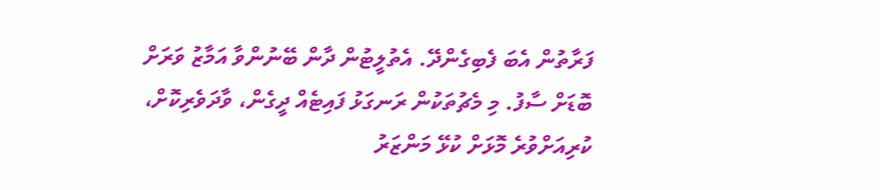ފަރާތުން އެބަ ފެބިގެންދޭ. އެތުލީޓުން ދާން ބޭނުންވާ އަމާޒު ވަރަށް ބޮޑަށް ސާފު. މި މެޗުތަކުން ރަނގަޅު ފައިޓެއް ދީގެން، ވާދަވެރިކޮށް، ކުރިއަށްވުރެ މޮޅަށް ކުޅޭ މަންޒަރު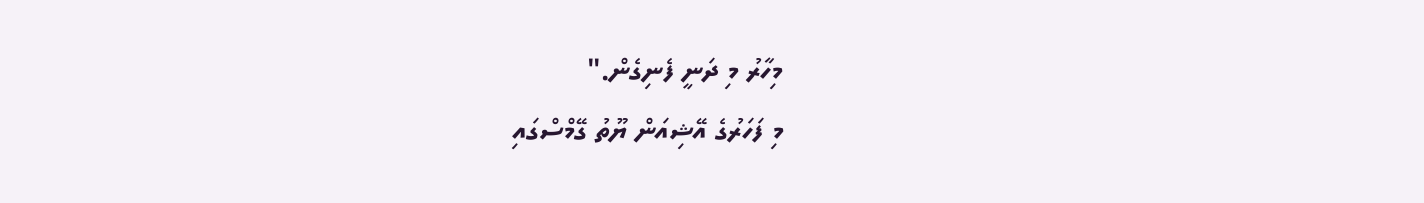މިހާރު މި ދަނީ ފެނިގެން."
މި ފަހަރުގެ އޭޝިއަން ޔޫތު ގޭމްސްގައި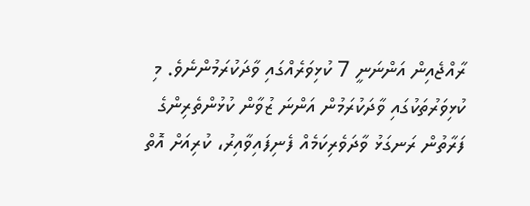ރާއްޖެއިން އަންނަނީ 7 ކުޅިވަރެއްގައި ވާދަކުރަމުންނެވެ. މި ކުޅިވަރުތަކުގައި ވާދަކުރަމުން އަންނަ ޒުވާން ކުޅުންތެރިންގެ ފަރާތުން ރަނގަޅު ވާދަވެރިކަމެއް ފެނިފައިވާއިރު، ކުރިއަށް އޮތް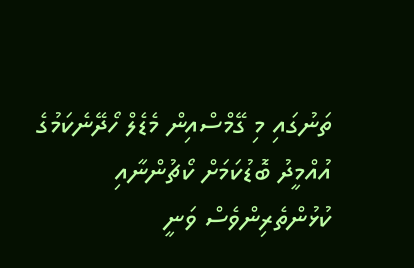ތަނުގައި މި ގޭމްސްއިން މެޑެލް ހޯދޭނެކަމުގެ އުއްމީދު ބޮޑުކަމަށް ކޯޗުންނާއި ކުޅުންތެރިންވެސް ވަނީ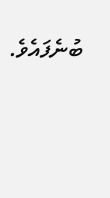ބުނެފައެވެ.